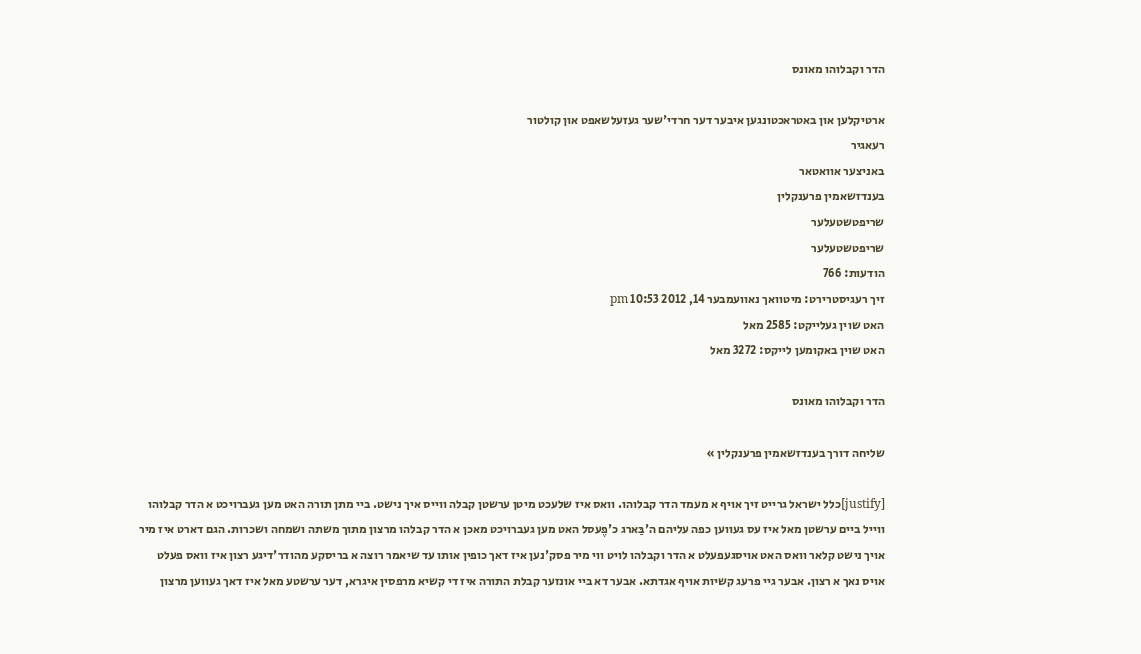הדר וקבלוהו מאונס

ארטיקלען און באטראכטונגען איבער דער חרדי'שער געזעלשאפט און קולטור
רעאגיר
באניצער אוואטאר
בענדזשאמין פרענקלין
שריפטשטעלער
שריפטשטעלער
הודעות: 766
זיך רעגיסטרירט: מיטוואך נאוועמבער 14, 2012 10:53 pm
האט שוין געלייקט: 2585 מאל
האט שוין באקומען לייקס: 3272 מאל

הדר וקבלוהו מאונס

שליחה דורך בענדזשאמין פרענקלין »

[justify]כלל ישראל גרייט זיך אויף א מעמד הדר קבלוהו. וואס איז שלעכט מיטן ערשטן קבלה ווייס איך נישט. ביי מתן תורה האט מען געברויכט א הדר קבלוהו ווייל ביים ערשטן מאל איז עס געווען כפה עליהם ה'בַּארג כ'פֶעסל האט מען געברויכט מאכן א הדר קבלהו מרצון מתוך משתה ושמחה ושכרות. הגם דארט איז מיר אויך נישט קלאר וואס האט אויסגעפעלט א הדר וקבלהו לויט ווי מיר פסק'נען איז דאך כופין אותו עד שיאמר רוצה א בריסקע מהודר'דיגע רצון איז וואס פעלט אויס נאך א רצון. אבער גיי פרעג קשיות אויף אגדתא. אבער דא ביי אונזער קבלת התורה איז די קשיא מרפסין איגרא, דער ערשטע מאל איז דאך געווען מרצון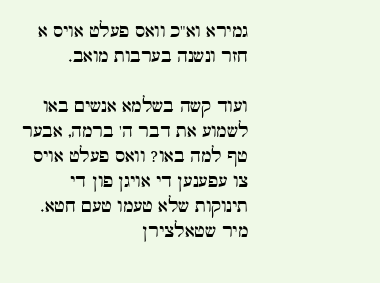גמירא וא"כ וואס פעלט אויס א חזר ונשנה בערבות מואב.

ועוד קשה בשלמא אנשים באו לשמוע את דבר ה' ברמה, אבער טף למה באו? וואס פעלט אויס צו עפענען די אויגן פון די תינוקות שלא טעמו טעם חטא. מיר שטאלצירן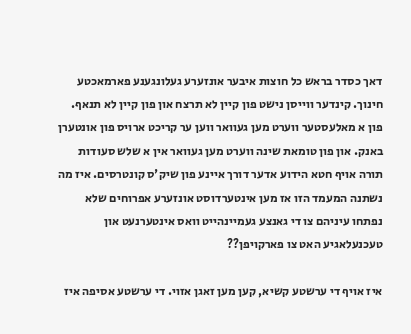דאך כסדר בראש כל חוצות איבער אונזערע געלונגענע פארמאכטע חינוך. קינדער ווייסן נישט פון קיין לא תרצח און פון קיין לא תנאף. פון א מאלעסטער ווערט מען געוואר ווען ער קריכט ארויס פון אונטערן באנק. און פון טומאת שינה ווערט מען געוואר אין א שלש סעודות תורה אויף חטא הידוע אדער דורך איינע פון שיק'ס קונטרסים. איז מה נשתנה המעמד הזו אז מען אינטערדוסט אונזערע אפרוחים שלא נפתחו עיניהם צו די גאנצע געמיינהייט וואס אינטערנעט און טעכנעלאגיע האט צו פארקויפן??

איז אויף די ערשטע קשיא, קען מען זאגן אזוי. די ערשטע אסיפה איז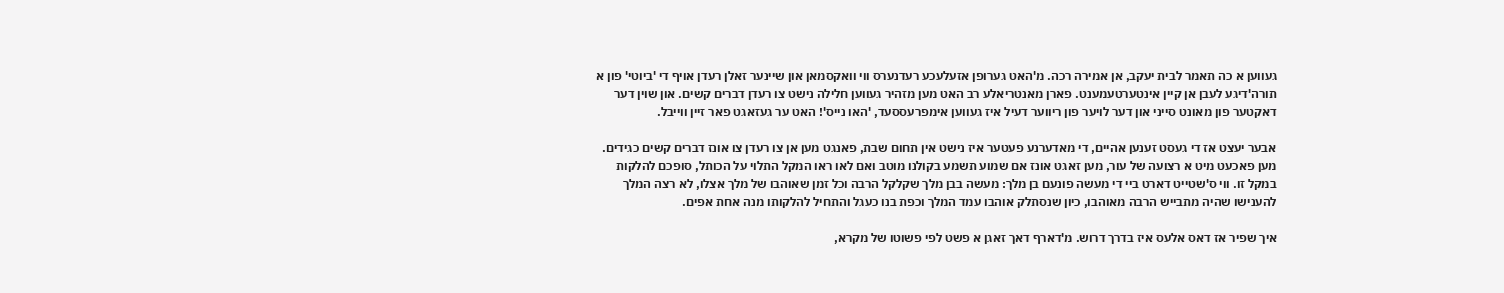געווען א כה תאמר לבית יעקב, אן אמירה רכה. מ'האט גערופן אזעלעכע רעדנערס ווי וואקסמאן און שיינער זאלן רעדן אויף די 'ביוטי' פון א תורה'דיגע לעבן אן קיין אינטערטעמענט. פארן מאנטריאלע רב האט מען מזהיר געווען חלילה נישט צו רעדן דברים קשים. און שוין דער דאקטער פון מאונט סייני און דער לויער פון ריווער דעיל איז געווען אימפרעססעד, 'האו נייס'! האט ער געזאגט פאר זיין ווייבל.

אבער יעצט אז די געסט זענען אהיים, די מאדערנע פעטער איז נישט אין תחום שבת, פאנגט מען אן צו רעדן צו אונז דברים קשים כגידים. מען פאכעט מיט א רצועה של עור, מען זאגט אונז אם שמוע תשמע בקולנו מוטב ואם לאו ראו המקל התלוי על הכותל, סופכם להלקות במקל זו. ווי ס'שטייט דארט ביי די מעשה פונעם בן מלך: מעשה בבן מלך שקלקל הרבה וכל זמן שאוהבו של מלך אצלו, לא רצה המלך להענישו שהיה מתבייש הרבה מאוהבו, כיון שנסתלק אוהבו עמד המלך וכפת בנו כעגל והתחיל להלקותו מנה אחת אפים.

איך שפיר אז דאס אלעס איז בדרך דרוש. מ'דארף דאך זאגן א פשט לפי פשוטו של מקרא,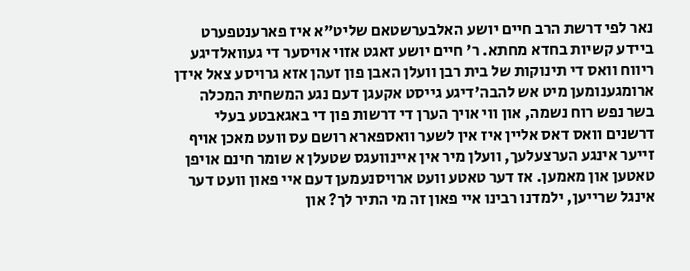נאר לפי דרשת הרב חיים יושע האלבערשטאם שליט"א איז פארענטפערט ביידע קשיות בחדא מחתא. ר' חיים יושע זאגט אזוי אויסער די געוואלדיגע ריווח וואס די תינוקות של בית רבן וועלן האבן פון זעהן אזא גרויסע צאל אידן ארומגענומען מיט אש להבה'דיגע גייסט אקעגן דעם נגע המשחית המכלה בשר נפש רוח נשמה, און ווי אויך הערן די דרשות פון די באגאבטע בעלי דרשנים וואס דאס אליין איז אין לשער וואספארא רושם עס וועט מאכן אויף זייער אינגע הערצעלעך, וועלן מיר אין איינוועגס שטעלן א שומר חינם אויפן טאטען און מאמען. אז דער טאטע וועט ארויסנעמען דעם איי פאון וועט דער אינגל שרייען, ילמדנו רבינו איי פאון זה מי התיר לך? און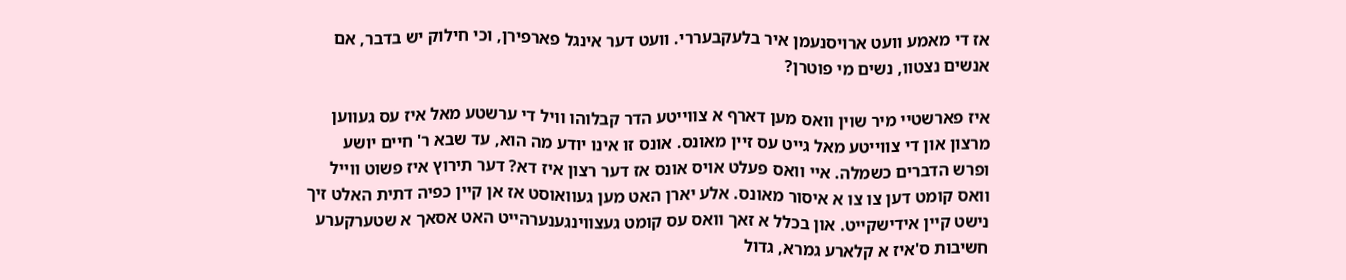אז די מאמע וועט ארויסנעמן איר בלעקבעררי. וועט דער אינגל פארפירן, וכי חילוק יש בדבר, אם אנשים נצטוו, נשים מי פוטרן?

איז פארשטיי מיר שוין וואס מען דארף א צווייטע הדר קבלוהו וויל די ערשטע מאל איז עס געווען מרצון און די צווייטע מאל גייט עס זיין מאונס. אונס זו אינו יודע מה הוא, עד שבא ר' חיים יושע ופרש הדברים כשמלה. איי וואס פעלט אויס אונס אז דער רצון איז דא? דער תירוץ איז פשוט ווייל וואס קומט דען צו צו א איסור מאונס. אלע יארן האט מען געוואוסט אז אן קיין כפיה דתית האלט זיך נישט קיין אידישקייט. און בכלל א זאך וואס עס קומט געצווינגענערהייט האט אסאך א שטערקערע חשיבות ס'איז א קלארע גמרא, גדול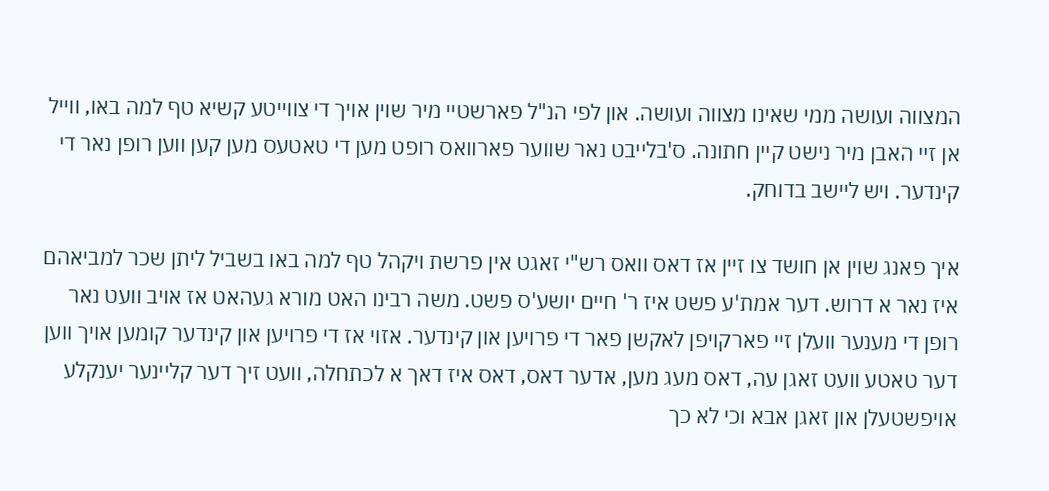המצווה ועושה ממי שאינו מצווה ועושה. און לפי הנ"ל פארשטיי מיר שוין אויך די צווייטע קשיא טף למה באו, ווייל אן זיי האבן מיר נישט קיין חתונה. ס'בלייבט נאר שווער פארוואס רופט מען די טאטעס מען קען ווען רופן נאר די קינדער. ויש ליישב בדוחק.

איך פאנג שוין אן חושד צו זיין אז דאס וואס רש"י זאגט אין פרשת ויקהל טף למה באו בשביל ליתן שכר למביאהם איז נאר א דרוש. דער אמת'ע פשט איז ר' חיים יושע'ס פשט. משה רבינו האט מורא געהאט אז אויב וועט נאר רופן די מענער וועלן זיי פארקויפן לאקשן פאר די פרויען און קינדער. אזוי אז די פרויען און קינדער קומען אויך ווען דער טאטע וועט זאגן עה, דאס מעג מען, אדער דאס, דאס איז דאך א לכתחלה, וועט זיך דער קליינער יענקלע אויפשטעלן און זאגן אבא וכי לא כך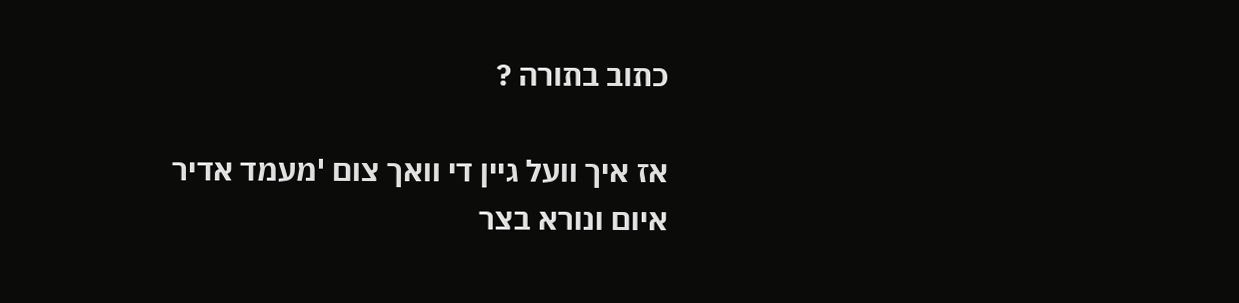כתוב בתורה ?

אז איך וועל גיין די וואך צום 'מעמד אדיר איום ונורא בצר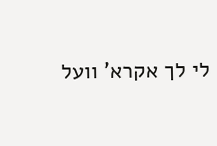לי לך אקרא' וועל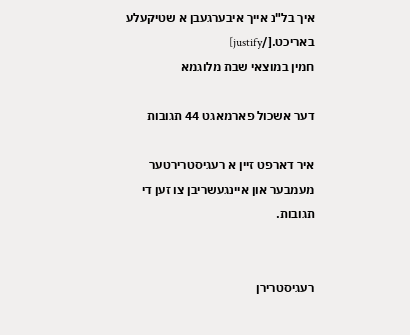איך בל"נ אייך איבערגעבן א שטיקעלע באריכט.[/justify]
חמין במוצאי שבת מלוגמא

דער אשכול פארמאגט 44 תגובות

איר דארפט זיין א רעגיסטרירטער מעמבער און איינגעשריבן צו זען די תגובות.


רעגיסטרירן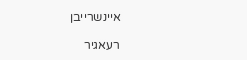איינשרייבן

רעאגיר